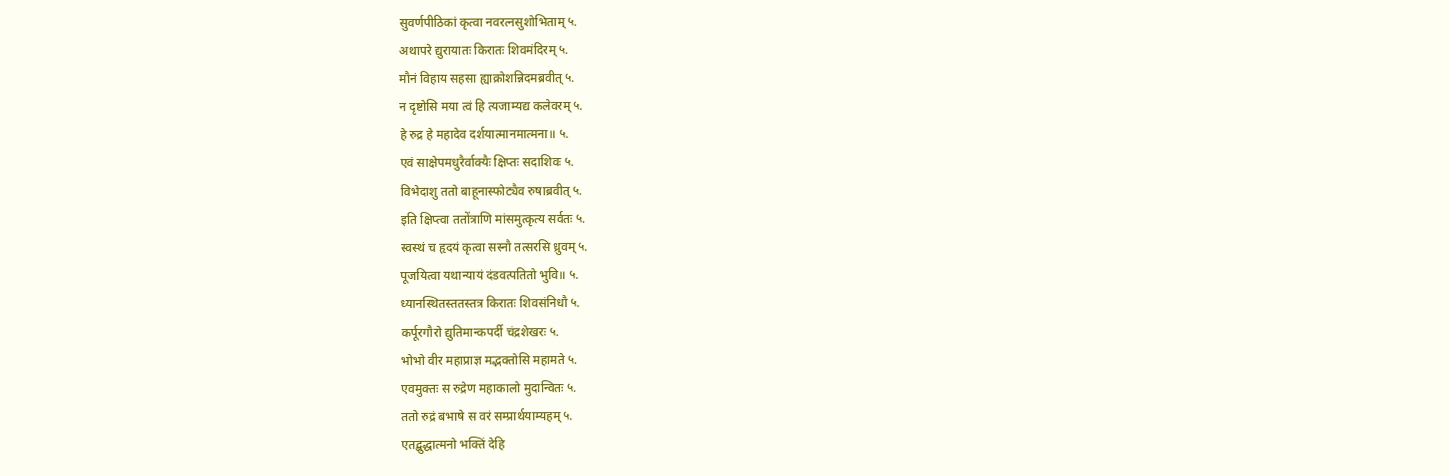सुवर्णपीठिकां कृत्वा नवरत्नसुशोभिताम् ५.
अथापरे द्युरायातः किरातः शिवमंदिरम् ५.
मौनं विहाय सहसा ह्याक्रोशन्निदमब्रवीत् ५.
न दृष्टोसि मया त्वं हि त्यजाम्यद्य कलेवरम् ५.
हे रुद्र हे महादेव दर्शयात्मानमात्मना॥ ५.
एवं साक्षेपमधुरैर्वाक्यैः क्षिप्तः सदाशिवः ५.
विभेदाशु ततो बाहूनास्फोट्यैव रुषाब्रवीत् ५.
इति क्षिप्त्वा ततोंत्राणि मांसमुत्कृत्य सर्वतः ५.
स्वस्थं च हृदयं कृत्वा सस्नौ तत्सरसि ध्रुवम् ५.
पूजयित्वा यथान्यायं दंडवत्पतितो भुवि॥ ५.
ध्यानस्थितस्ततस्तत्र किरातः शिवसंनिधौ ५.
कर्पूरगौरो द्युतिमान्कपर्दी चंद्रशेखरः ५.
भोभो वीर महाप्राज्ञ मद्भक्तोसि महामते ५.
एवमुक्तः स रुद्रेण महाकालो मुदान्वितः ५.
ततो रुद्रं बभाषे स वरं सम्प्रार्थयाम्यहम् ५.
एतद्बुद्धात्मनो भक्तिं देहि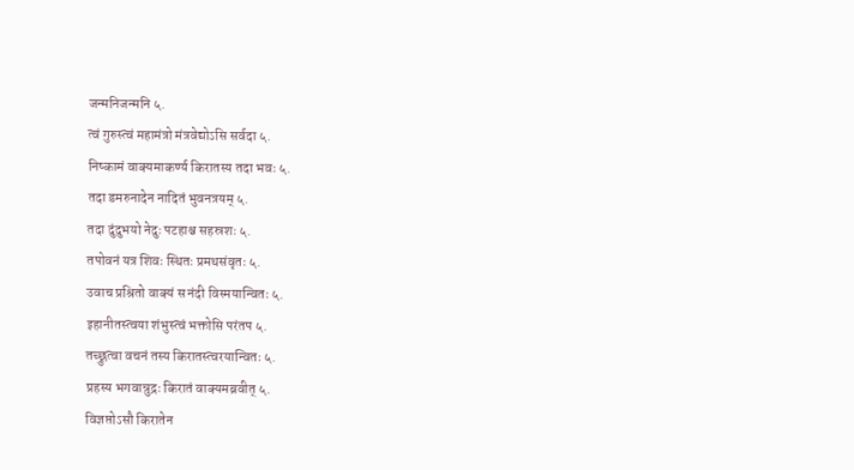जन्मनिजन्मनि ५.
त्वं गुरुस्त्वं महामंत्रो मंत्रवेद्योऽसि सर्वदा ५.
निष्कामं वाक्यमाकर्ण्य किरातस्य तदा भवः ५.
तदा डमरुनादेन नादितं भुवनत्रयम् ५.
तदा दुंदुभयो नेदुः पटहाश्च सहस्रशः ५.
तपोवनं यत्र शिवः स्थितः प्रमथसंवृतः ५.
उवाच प्रश्रितो वाक्यं स नंदी विस्मयान्वितः ५.
इहानीतस्त्वया शंभुस्त्वं भक्तोसि परंतप ५.
तच्छ्रुत्वा वचनं तस्य किरातस्त्वरयान्वितः ५.
प्रहस्य भगवान्रुद्रः किरातं वाक्यमब्रवीत् ५.
विज्ञप्तोऽसौ किरातेन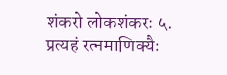शंकरो लोकशंकरः ५.
प्रत्यहं रत्नमाणिक्यैः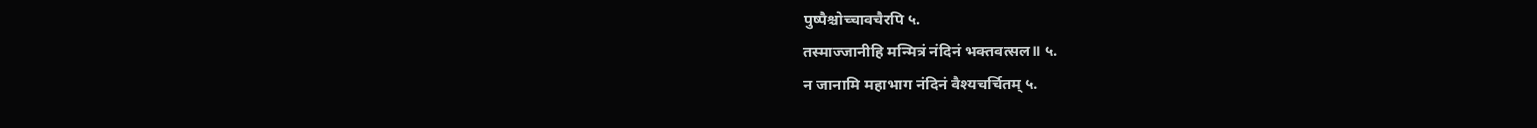पुष्पैश्चोच्चावचैरपि ५.
तस्माज्जानीहि मन्मित्रं नंदिनं भक्तवत्सल॥ ५.
न जानामि महाभाग नंदिनं वैश्यचर्चितम् ५.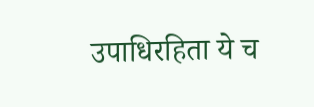उपाधिरहिता ये च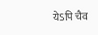येऽपि चैव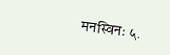मनस्विनः ५.